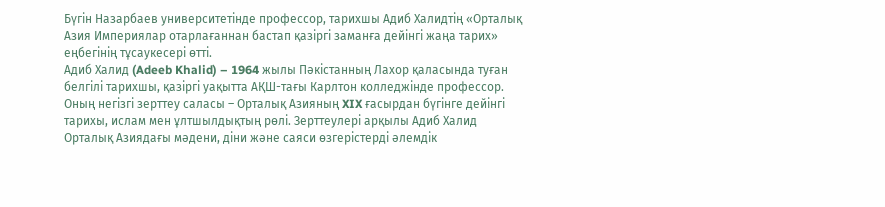Бүгін Назарбаев университетінде профессор, тарихшы Адиб Халидтің «Орталық Азия Империялар отарлағаннан бастап қазіргі заманға дейінгі жаңа тарих» еңбегінің тұсаукесері өтті.
Адиб Халид (Adeeb Khalid) – 1964 жылы Пәкістанның Лахор қаласында туған белгілі тарихшы, қазіргі уақытта АҚШ-тағы Карлтон колледжінде профессор. Оның негізгі зерттеу саласы – Орталық Азияның XIX ғасырдан бүгінге дейінгі тарихы, ислам мен ұлтшылдықтың рөлі. Зерттеулері арқылы Адиб Халид Орталық Азиядағы мәдени, діни және саяси өзгерістерді әлемдік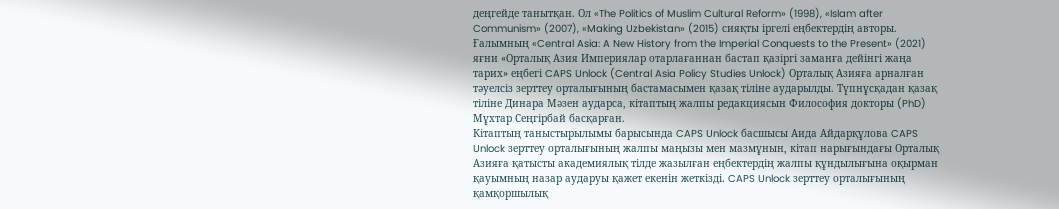деңгейде танытқан. Ол «The Politics of Muslim Cultural Reform» (1998), «Islam after Communism» (2007), «Making Uzbekistan» (2015) сияқты іргелі еңбектердің авторы.
Ғалымның «Central Asia: A New History from the Imperial Conquests to the Present» (2021) яғни «Орталық Азия Империялар отарлағаннан бастап қазіргі заманға дейінгі жаңа тарих» еңбегі CAPS Unlock (Central Asia Policy Studies Unlock) Ортaлық Азияға арналған тәуелсіз зерттеу орталығының бастамасымен қазақ тіліне аударылды. Түпнұсқадан қазақ тіліне Динара Мәзен аударса, кітаптың жалпы редакциясын Философия докторы (PhD) Мұхтар Сеңгірбай басқарған.
Кітаптың таныстырылымы барысында CAPS Unlock басшысы Аида Айдарқұлова CAPS Unlock зерттеу орталығының жалпы маңызы мен мазмұнын, кітап нарығындағы Орталық Азияға қатысты академиялық тілде жазылған еңбектердің жалпы құндылығына оқырман қауымның назар аударуы қажет екенін жеткізді. CAPS Unlock зерттеу орталығының қамқоршылық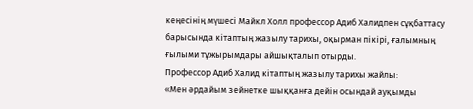кеңесінің мүшесі Майкл Холл профессор Адиб Халидпен сұқбаттасу барысында кітаптың жазылу тарихы, оқырман пікірі, ғалымның ғылыми тұжырымдары айшықталып отырды.
Профессор Адиб Халид кітаптың жазылу тарихы жайлы:
«Мен әрдайым зейнетке шыққанға дейін осындай ауқымды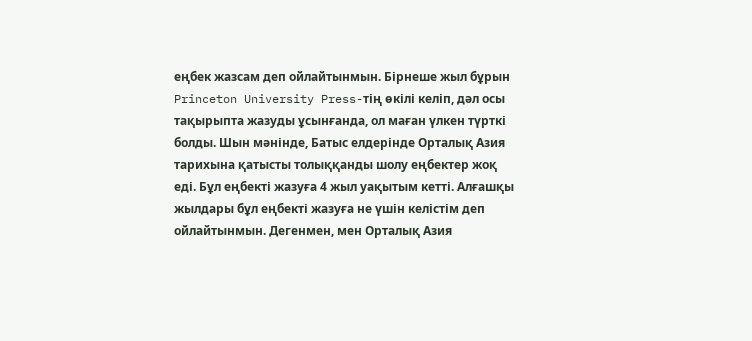еңбек жазсам деп ойлайтынмын. Бірнеше жыл бұрын Princeton University Press-тің өкілі келіп, дәл осы тақырыпта жазуды ұсынғанда, ол маған үлкен түрткі болды. Шын мәнінде, Батыс елдерінде Орталық Азия тарихына қатысты толыққанды шолу еңбектер жоқ еді. Бұл еңбекті жазуға 4 жыл уақытым кетті. Алғашқы жылдары бұл еңбекті жазуға не үшін келістім деп ойлайтынмын. Дегенмен, мен Орталық Азия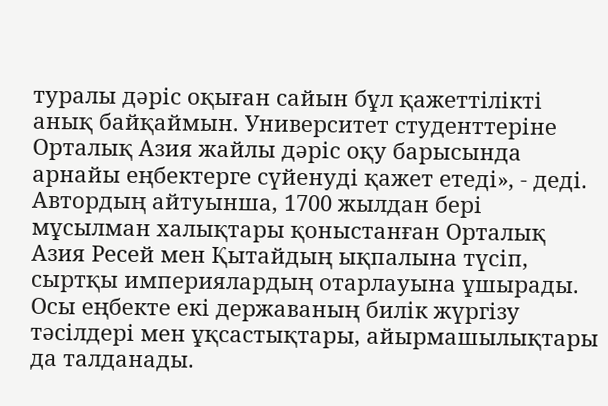туралы дәріс оқыған сайын бұл қажеттілікті анық байқаймын. Университет студенттеріне Орталық Азия жайлы дәріс оқу барысында арнайы еңбектерге сүйенуді қажет етеді», - деді.
Автордың айтуынша, 1700 жылдан бері мұсылман халықтары қоныстанған Орталық Азия Ресей мен Қытайдың ықпалына түсіп, сыртқы империялардың отарлауына ұшырады. Осы еңбекте екі державаның билік жүргізу тәсілдері мен ұқсастықтары, айырмашылықтары да талданады.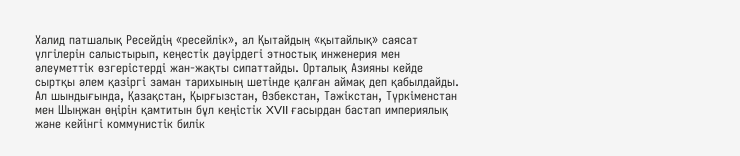Халид патшалық Ресейдің «ресейлік», ал Қытайдың «қытайлық» саясат үлгілерін салыстырып, кеңестік дәуірдегі этностық инженерия мен әлеуметтік өзгерістерді жан-жақты сипаттайды. Орталық Азияны кейде сыртқы әлем қазіргі заман тарихының шетінде қалған аймақ деп қабылдайды. Ал шындығында, Қазақстан, Қырғызстан, Өзбекстан, Тәжікстан, Түркіменстан мен Шыңжан өңірін қамтитын бұл кеңістік XVII ғасырдан бастап империялық және кейінгі коммунистік билік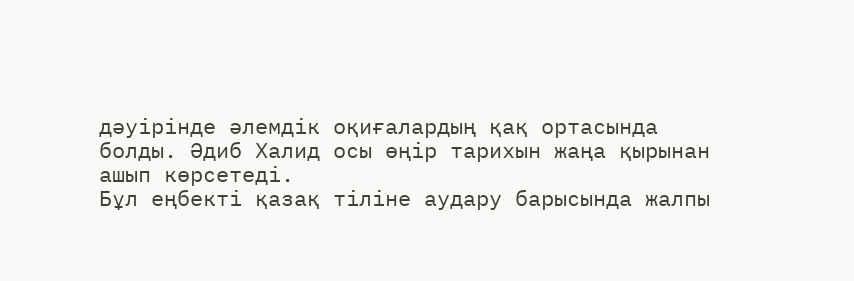дәуірінде әлемдік оқиғалардың қақ ортасында болды. Әдиб Халид осы өңір тарихын жаңа қырынан ашып көрсетеді.
Бұл еңбекті қазақ тіліне аудару барысында жалпы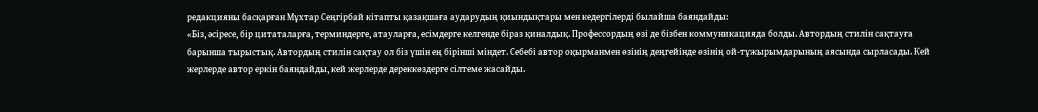редакцияны басқарған Мұхтар Сеңгірбай кітапты қазақшаға аударудың қиындықтары мен кедергілерді былайша баяндайды:
«Біз, әсіресе, бір цитаталарға, терминдерге, атауларға, есімдерге келгенде біраз қиналдық. Профессордың өзі де бізбен коммуникацияда болды. Автордың стилін сақтауға барынша тырыстық. Автордың стилін сақтау ол біз үшін ең бірінші міндет. Себебі автор оқырманмен өзінің деңгейінде өзінің ой-тұжырымдарының аясында сырласады. Кей жерлерде автор еркін баяндайды, кей жерлерде дереккөздерге сілтеме жасайды.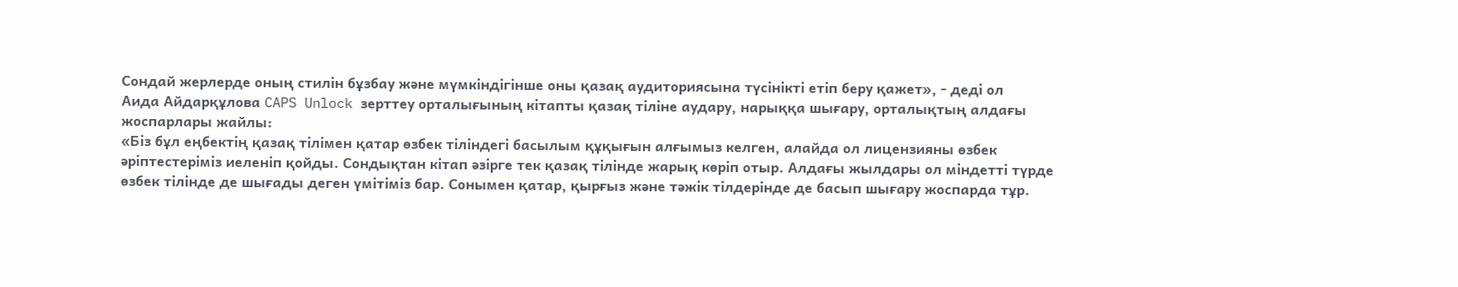Сондай жерлерде оның стилін бұзбау және мүмкіндігінше оны қазақ аудиториясына түсінікті етіп беру қажет», - деді ол
Аида Айдарқұлова CAPS Unlock зерттеу орталығының кітапты қазақ тіліне аудару, нарыққа шығару, орталықтың алдағы жоспарлары жайлы:
«Біз бұл еңбектің қазақ тілімен қатар өзбек тіліндегі басылым құқығын алғымыз келген, алайда ол лицензияны өзбек әріптестеріміз иеленіп қойды. Сондықтан кітап әзірге тек қазақ тілінде жарық көріп отыр. Алдағы жылдары ол міндетті түрде өзбек тілінде де шығады деген үмітіміз бар. Сонымен қатар, қырғыз және тәжік тілдерінде де басып шығару жоспарда тұр.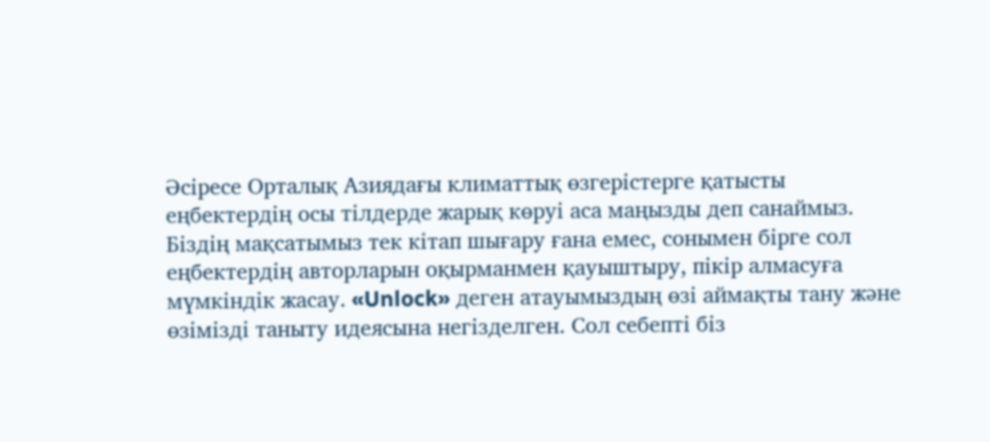Әсіресе Орталық Азиядағы климаттық өзгерістерге қатысты еңбектердің осы тілдерде жарық көруі аса маңызды деп санаймыз. Біздің мақсатымыз тек кітап шығару ғана емес, сонымен бірге сол еңбектердің авторларын оқырманмен қауыштыру, пікір алмасуға мүмкіндік жасау. «Unlock» деген атауымыздың өзі аймақты тану және өзімізді таныту идеясына негізделген. Сол себепті біз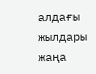алдағы жылдары жаңа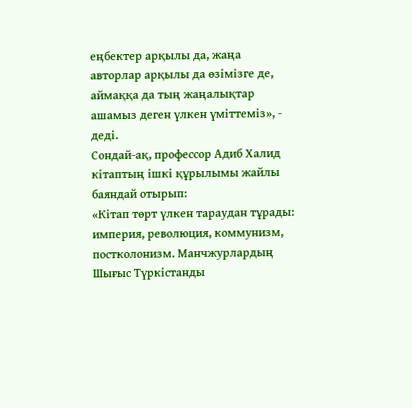еңбектер арқылы да, жаңа авторлар арқылы да өзімізге де, аймаққа да тың жаңалықтар ашамыз деген үлкен үміттеміз», - деді.
Сондай-ақ, профессор Адиб Халид кітаптың ішкі құрылымы жайлы баяндай отырып:
«Кітап төрт үлкен тараудан тұрады: империя, революция, коммунизм, постколонизм. Манчжурлардың Шығыс Түркістанды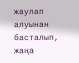жаулап алуынан басталып, жаңа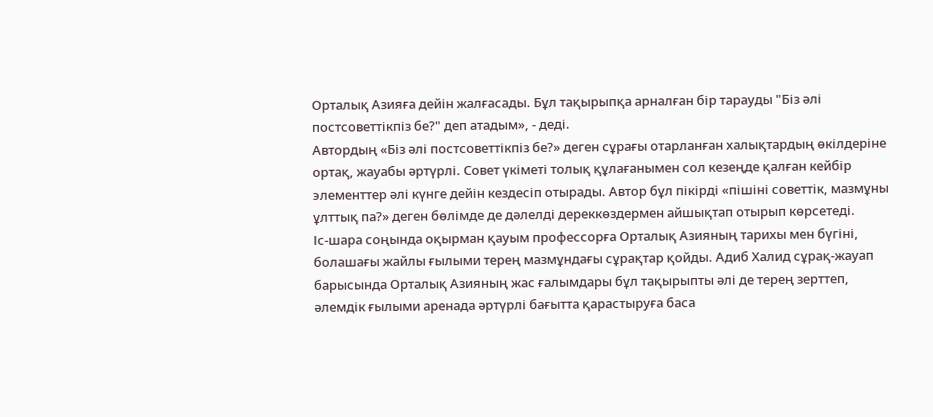Орталық Азияға дейін жалғасады. Бұл тақырыпқа арналған бір тарауды "Біз әлі постсоветтікпіз бе?" деп атадым», - деді.
Автордың «Біз әлі постсоветтікпіз бе?» деген сұрағы отарланған халықтардың өкілдеріне ортақ, жауабы әртүрлі. Совет үкіметі толық құлағанымен сол кезеңде қалған кейбір элементтер әлі күнге дейін кездесіп отырады. Автор бұл пікірді «пішіні советтік, мазмұны ұлттық па?» деген бөлімде де дәлелді дереккөздермен айшықтап отырып көрсетеді.
Іс-шара соңында оқырман қауым профессорға Орталық Азияның тарихы мен бүгіні, болашағы жайлы ғылыми терең мазмұндағы сұрақтар қойды. Адиб Халид сұрақ-жауап барысында Орталық Азияның жас ғалымдары бұл тақырыпты әлі де терең зерттеп, әлемдік ғылыми аренада әртүрлі бағытта қарастыруға баса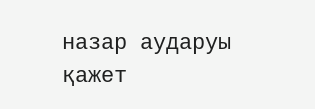назар аударуы қажет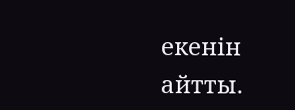екенін айтты.